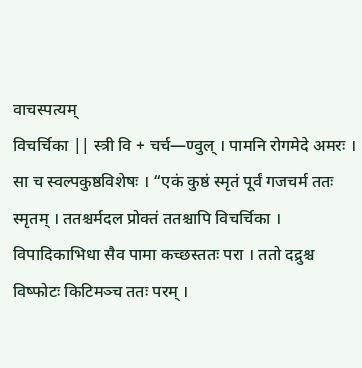वाचस्पत्यम्
विचर्चिका || स्त्री वि + चर्च—ण्वुल् । पामनि रोगमेदे अमरः । सा च स्वल्पकुष्ठविशेषः । “एकं कुष्ठं स्मृतं पूर्वं गजचर्म ततः स्मृतम् । ततश्चर्मदल प्रोक्तं ततश्चापि विचर्चिका । विपादिकाभिधा सैव पामा कच्छस्ततः परा । ततो दद्रुश्च विष्फोटः किटिमञ्च ततः परम् ।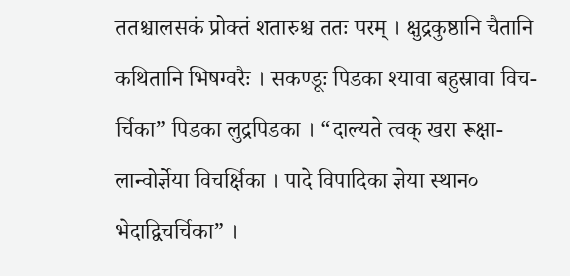ततश्चालसकं प्रोक्तं शतारुश्च ततः परम् । क्षुद्रकुष्ठानि चैतानि कथितानि भिषग्वरैः । सकण्डूः पिडका श्यावा बहुस्रावा विच- र्चिका” पिडका लुद्रपिडका । “दाल्यते त्वक् खरा रूक्षा- लान्वोर्ज्ञेया विचर्क्षिका । पादे विपादिका ज्ञेया स्थान० भेदाद्विचर्चिका” ।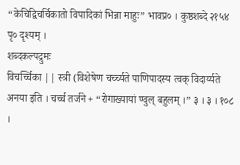“केचिद्विचर्चिकातो विपादिकां भिन्ना माहुः” भावप्र० । कुष्ठशब्दे २१५४ पृ० दृश्यम् ।
शब्दकल्पद्रुमः
विचर्च्चिका || स्त्री (विशेषेण चर्च्च्यते पाणिपादस्य त्वक् विदार्य्यते अनया इति । चर्च्च तर्जने + “रोगाख्यायां ण्वुल् बहुलम् ।” ३ । ३ । १०८ ।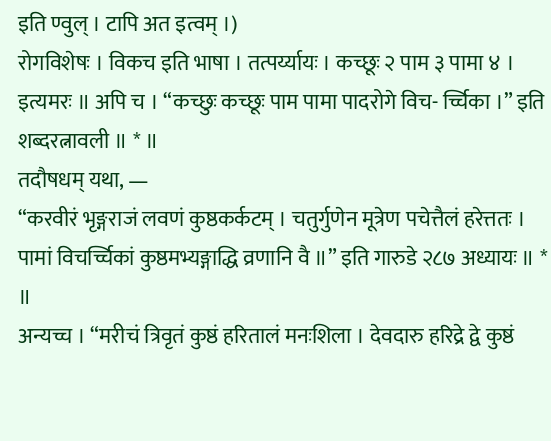इति ण्वुल् । टापि अत इत्वम् ।)
रोगविशेषः । विकच इति भाषा । तत्पर्य्यायः । कच्छूः २ पाम ३ पामा ४ । इत्यमरः ॥ अपि च । “कच्छुः कच्छूः पाम पामा पादरोगे विच- र्च्चिका ।” इति शब्दरत्नावली ॥ * ॥
तदौषधम् यथा, —
“करवीरं भृङ्गराजं लवणं कुष्ठकर्कटम् । चतुर्गुणेन मूत्रेण पचेत्तैलं हरेत्ततः । पामां विचर्च्चिकां कुष्ठमभ्यङ्गाद्धि व्रणानि वै ॥” इति गारुडे २८७ अध्यायः ॥ * ॥
अन्यच्च । “मरीचं त्रिवृतं कुष्ठं हरितालं मनःशिला । देवदारु हरिद्रे द्वे कुष्ठं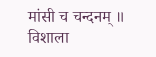मांसी च चन्दनम् ॥ विशाला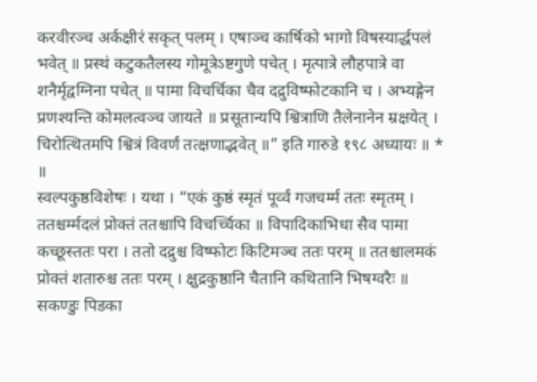करवीरञ्च अर्कक्षीरं सकृत् पलम् । एषाञ्च कार्षिको भागो विषस्यार्द्धपलं भवेत् ॥ प्रस्थं कटुकतैलस्य गोमूत्रेऽष्टगुणे पचेत् । मृत्पात्रे लौहपात्रे वा शनैर्मृद्वग्निना पचेत् ॥ पामा विचर्चिका चैव दद्रुविष्फोटकानि च । अभ्यङ्गेन प्रणश्यन्ति कोमलत्वञ्च जायते ॥ प्रसूतान्यपि श्वित्राणि तैलेनानेन म्रक्षयेत् । चिरोत्थितमपि श्वित्रं विवर्णं तत्क्षणाद्भवेत् ॥” इति गारुडे १९८ अध्यायः ॥ * ॥
स्वल्पकुष्ठविशेषः । यथा । “एकं कुष्ठं स्मृतं पूर्व्वं गजचर्म्म ततः स्मृतम् । ततश्चर्म्मदलं प्रोक्तं ततश्चापि विचर्च्चिका ॥ विपादिकाभिधा सैव पामा कच्छूस्ततः परा । ततो दद्रुश्च विष्फोटः किटिमञ्च ततः परम् ॥ ततश्चालमकं प्रोक्तं शतारुश्च ततः परम् । क्षुद्रकुष्ठानि चैतानि कथितानि भिषग्वरैः ॥ सकण्डुः पिडका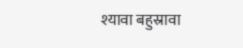श्यावा बहुस्रावा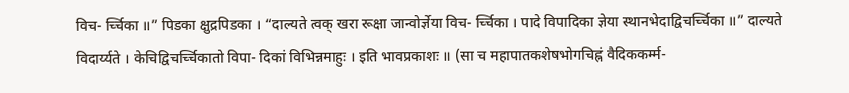विच- र्च्चिका ॥” पिडका क्षुद्रपिडका । “दाल्यते त्वक् खरा रूक्षा जान्वोर्ज्ञेया विच- र्च्चिका । पादे विपादिका ज्ञेया स्थानभेदाद्विचर्च्चिका ॥” दाल्यते विदार्य्यते । केचिद्विचर्च्चिकातो विपा- दिकां विभिन्नमाहुः । इति भावप्रकाशः ॥ (सा च महापातकशेषभोगचिह्नं वैदिककर्म्म-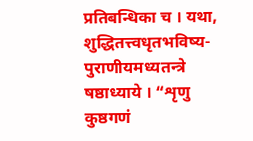प्रतिबन्धिका च । यथा, शुद्धितत्त्वधृतभविष्य- पुराणीयमध्यतन्त्रे षष्ठाध्याये । “शृणु कुष्ठगणं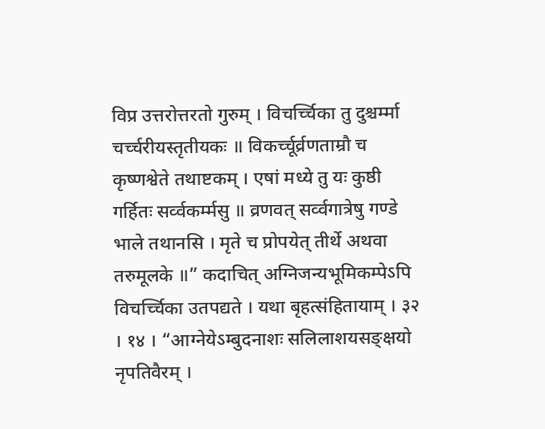विप्र उत्तरोत्तरतो गुरुम् । विचर्च्चिका तु दुश्चर्म्मा चर्च्चरीयस्तृतीयकः ॥ विकर्च्चूर्व्रणताम्रौ च कृष्णश्वेते तथाष्टकम् । एषां मध्ये तु यः कुष्ठी गर्हितः सर्व्वकर्म्मसु ॥ व्रणवत् सर्व्वगात्रेषु गण्डे भाले तथानसि । मृते च प्रोपयेत् तीर्थे अथवा तरुमूलके ॥” कदाचित् अग्निजन्यभूमिकम्पेऽपि विचर्च्चिका उतपद्यते । यथा बृहत्संहितायाम् । ३२ । १४ । “आग्नेयेऽम्बुदनाशः सलिलाशयसङ्क्षयो नृपतिवैरम् ।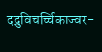दद्रुविचर्च्चिकाज्वर-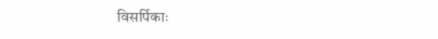विसर्पिकाः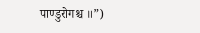पाण्डुरोगश्च ॥”)